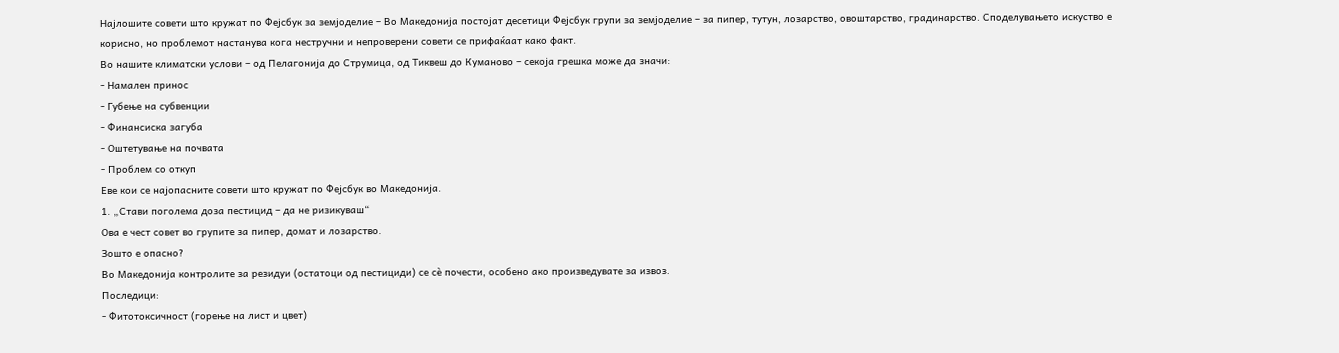Најлошите совети што кружат по Фејсбук за земјоделие – Во Македонија постојат десетици Фејсбук групи за земјоделие – за пипер, тутун, лозарство, овоштарство, градинарство. Споделувањето искуство е корисно, но проблемот настанува кога нестручни и непроверени совети се прифаќаат како факт.
Во нашите климатски услови – од Пелагонија до Струмица, од Тиквеш до Куманово – секоја грешка може да значи:
- Намален принос
- Губење на субвенции
- Финансиска загуба
- Оштетување на почвата
- Проблем со откуп
Еве кои се најопасните совети што кружат по Фејсбук во Македонија.
1. „Стави поголема доза пестицид – да не ризикуваш“
Ова е чест совет во групите за пипер, домат и лозарство.
Зошто е опасно?
Во Македонија контролите за резидуи (остатоци од пестициди) се сè почести, особено ако произведувате за извоз.
Последици:
- Фитотоксичност (горење на лист и цвет)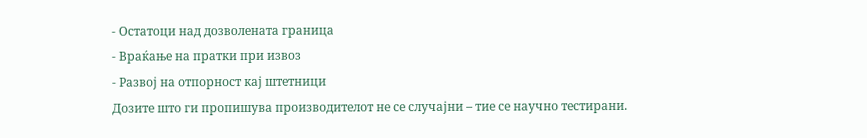- Остатоци над дозволената граница
- Враќање на пратки при извоз
- Развој на отпорност кај штетници
Дозите што ги пропишува производителот не се случајни – тие се научно тестирани.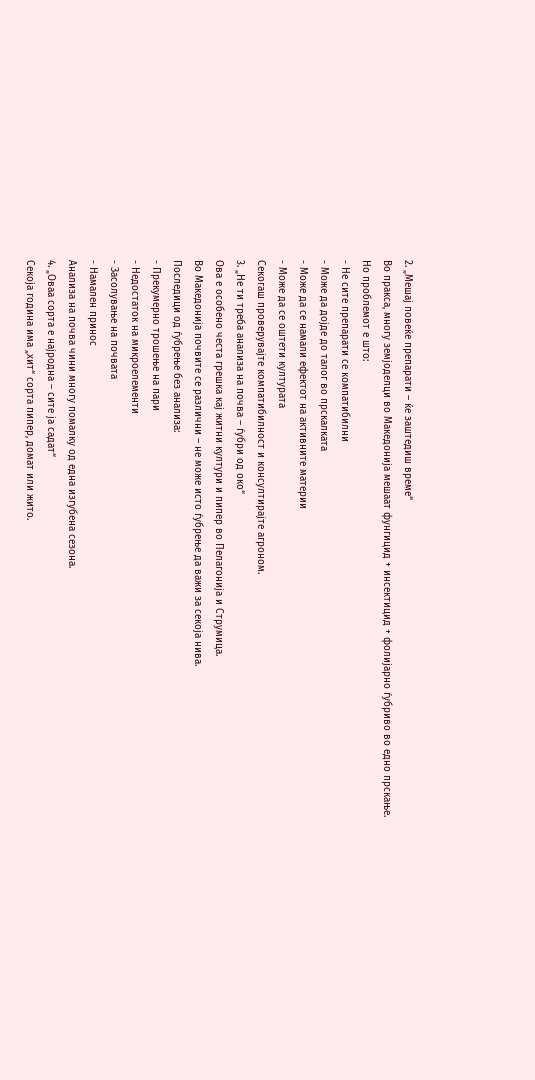2. „Мешај повеќе препарати – ќе заштедиш време“
Во пракса, многу земјоделци во Македонија мешаат фунгицид + инсектицид + фолијарно ѓубриво во едно прскање.
Но проблемот е што:
- Не сите препарати се компатибилни
- Може да дојде до талог во прскалката
- Може да се намали ефектот на активните материи
- Може да се оштети културата
Секогаш проверувајте компатибилност и консултирајте агроном.
3. „Не ти треба анализа на почва – ѓубри од око“
Ова е особено честа грешка кај житни култури и пипер во Пелагонија и Струмица.
Во Македонија почвите се различни – не може исто ѓубрење да важи за секоја нива.
Последици од ѓубрење без анализа:
- Прекумерно трошење на пари
- Недостаток на микроелементи
- Засолување на почвата
- Намален принос
Анализа на почва чини многу помалку од една изгубена сезона.
4. „Оваа сорта е најродна – сите ја садат“
Секоја година има „хит“ сорта пипер, домат или жито.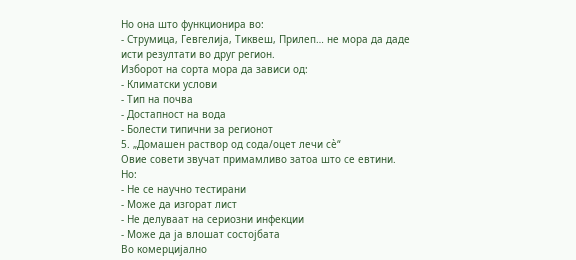Но она што функционира во:
- Струмица, Гевгелија, Тиквеш, Прилеп… не мора да даде исти резултати во друг регион.
Изборот на сорта мора да зависи од:
- Климатски услови
- Тип на почва
- Достапност на вода
- Болести типични за регионот
5. „Домашен раствор од сода/оцет лечи сè“
Овие совети звучат примамливо затоа што се евтини.
Но:
- Не се научно тестирани
- Може да изгорат лист
- Не делуваат на сериозни инфекции
- Може да ја влошат состојбата
Во комерцијално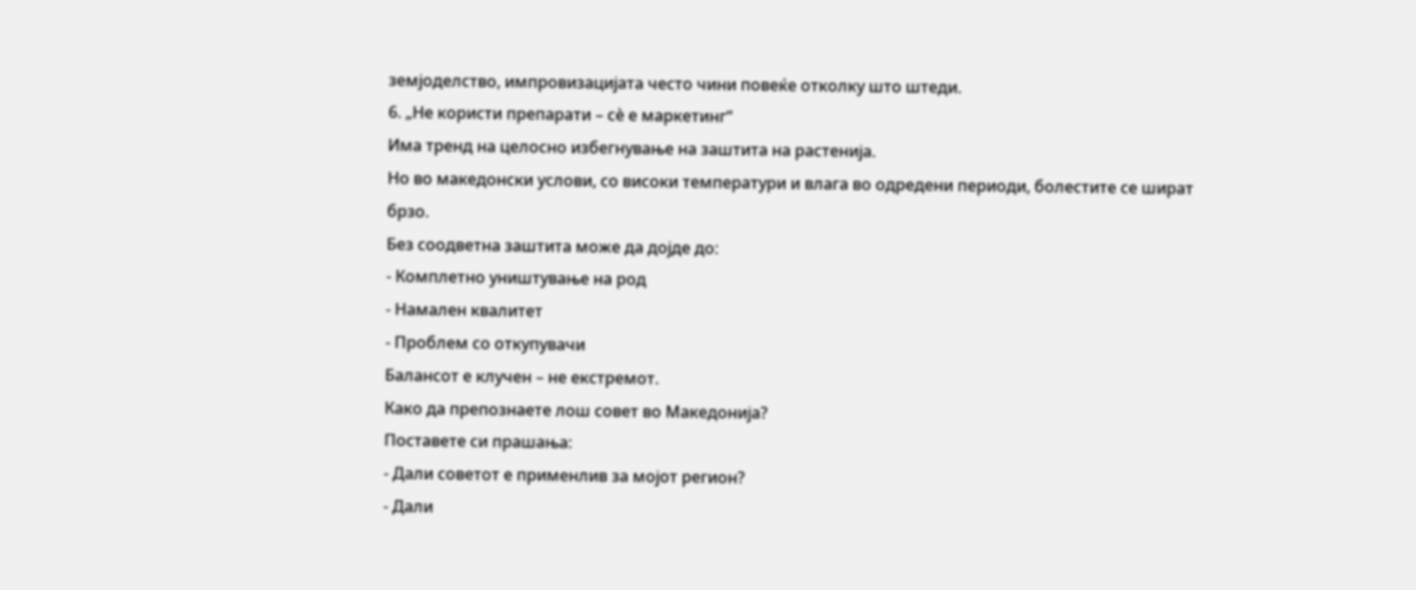земјоделство, импровизацијата често чини повеќе отколку што штеди.
6. „Не користи препарати – сè е маркетинг“
Има тренд на целосно избегнување на заштита на растенија.
Но во македонски услови, со високи температури и влага во одредени периоди, болестите се шират брзо.
Без соодветна заштита може да дојде до:
- Комплетно уништување на род
- Намален квалитет
- Проблем со откупувачи
Балансот е клучен – не екстремот.
Како да препознаете лош совет во Македонија?
Поставете си прашања:
- Дали советот е применлив за мојот регион?
- Дали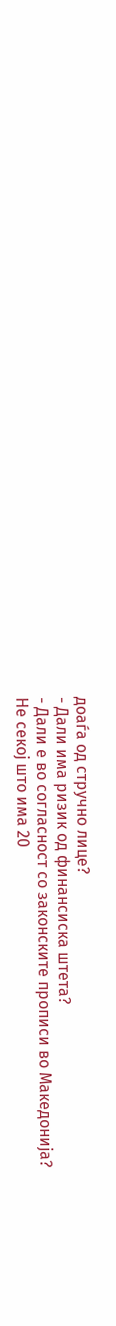доаѓа од стручно лице?
- Дали има ризик од финансиска штета?
- Дали е во согласност со законските прописи во Македонија?
Не секој што има 20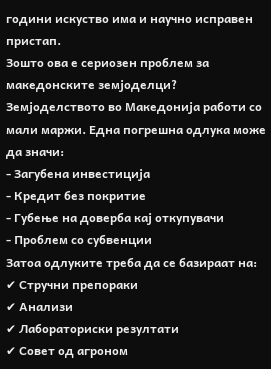години искуство има и научно исправен пристап.
Зошто ова е сериозен проблем за македонските земјоделци?
Земјоделството во Македонија работи со мали маржи. Една погрешна одлука може да значи:
- Загубена инвестиција
- Кредит без покритие
- Губење на доверба кај откупувачи
- Проблем со субвенции
Затоа одлуките треба да се базираат на:
✔ Стручни препораки
✔ Анализи
✔ Лабораториски резултати
✔ Совет од агроном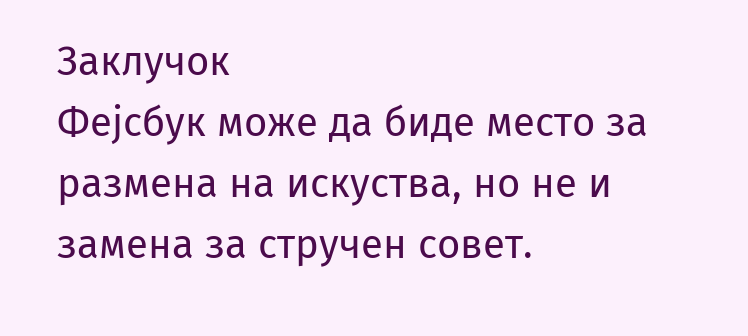Заклучок
Фејсбук може да биде место за размена на искуства, но не и замена за стручен совет.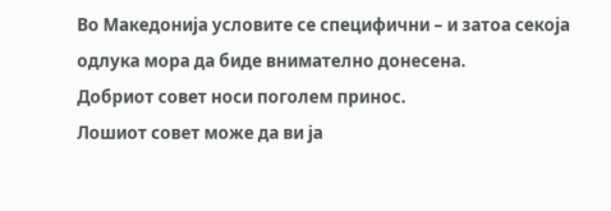Во Македонија условите се специфични – и затоа секоја одлука мора да биде внимателно донесена.
Добриот совет носи поголем принос.
Лошиот совет може да ви ја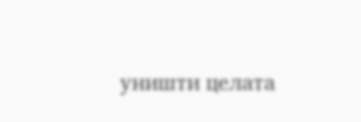уништи целата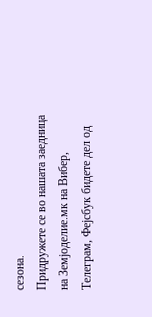сезона.
Придружете се во нашата заедница на Земјоделие.мк на Вибер, Телеграм, Фејсбук бидете дел од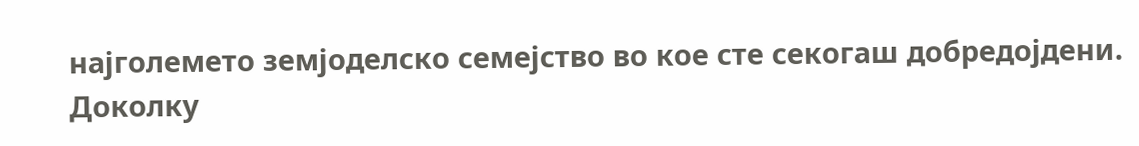најголемето земјоделско семејство во кое сте секогаш добредојдени.
Доколку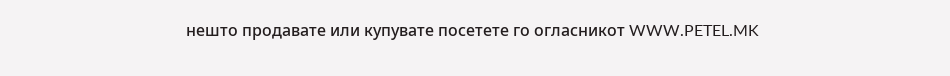нешто продавате или купувате посетете го огласникот WWW.PETEL.MK